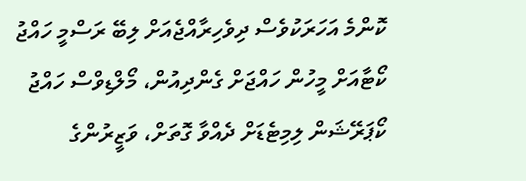ކޮންމެ އަހަރަކުވެސް ދިވެހިރާއްޖެއަށް ލިބޭ ރަސްމީ ހައްޖު ކޯޓާއަށް މީހުން ހައްޖަށް ގެންދިއުން، މޯލްޑިވްސް ހައްޖު ކޯޕަރޭޝަން ލިމިޓެޑަށް ދެއްވާ ގޮތަށް، ވަޒީރުންގެ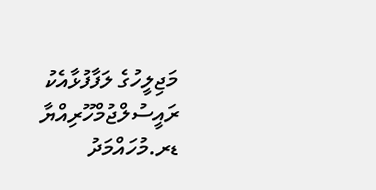މަޖިލީހުގެ ލަފާފުޅާއެކު ރައީސުލްޖުމްހޫރިއްޔާ ޑރ.މުހައްމަދު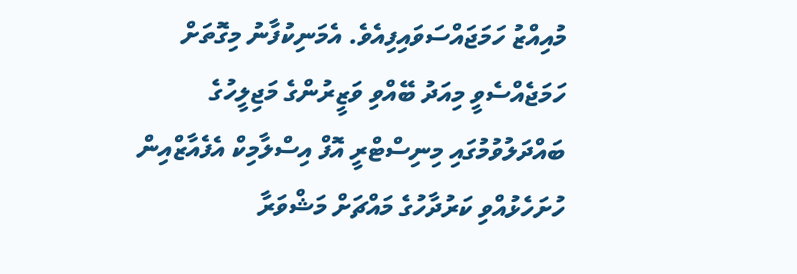މުއިއްޒު ހަމަޖައްސަވައިފިއެވެ. އެމަނިކުފާނު މިގޮތަށް ހަމަޖެއްސެވީ މިއަދު ބޭއްވި ވަޒީރުންގެ މަޖިލީހުގެ ބައްދަލުވުމުގައި މިނިސްޓްރީ އޮފް އިސްލާމިކް އެފެއާޒްއިން ހުށަހެޅުއްވި ކަރުދާހުގެ މައްޗަށް މަޝްވަރާ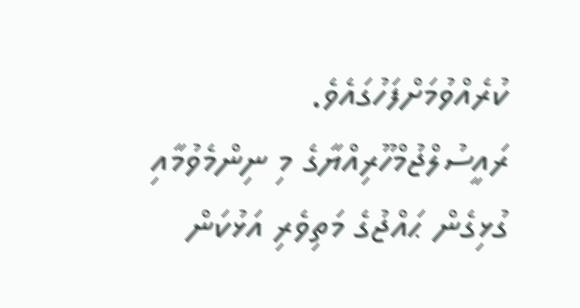ކުރެއްވުމަށްފަހުގައެވެ.
ރައީސުލްޖުމްހޫރިއްޔާގެ މި ނިންމެވުމާއި ގުޅިގެން ޙައްޖުގެ މަތިވެރި އަޅުކަން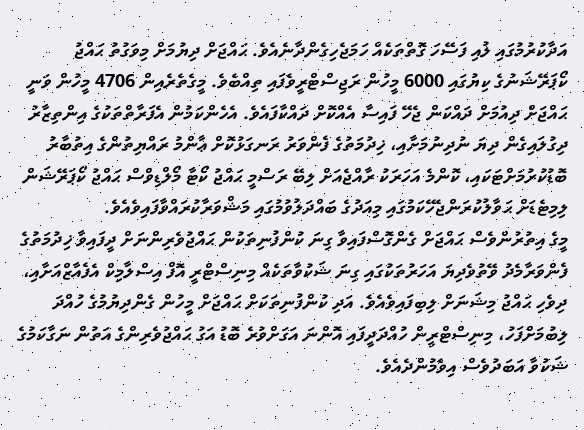އަދާކުރުމުގައި ލުއި ފަސޭހަ ގޮތްތަކެއް ހަމަޖެހިގެންދާނެއެވެ. ޙައްޖަށް ދިޔުމަށް މިވަގުތު ޙައްޖު ކޯޕަރޭޝަނުގެ ކިޔުގައި 6000 މީހުން ރަޖިސްޓްރީވެފައި ތިއްބެވެ. މީގެތެރެއިން 4706 މީހުން ވަނީ ޙައްޖަށް ދިއުމަށް ދައްކަން ޖެހޭ ފައިސާ އެއްކޮށް ދައްކާފައެވެ. އެހެންކަމުން އެފަރާތްތަކުގެ އިންތިޒާރު ދިގުލައިގެން ދިޔަ ނުދިނުމަށާއި، ޚިދުމަތުގެ ފެންވަރު ރަނގަޅުކޮށް ޢާންމު ރައްޔިތުންގެ އިތުބާރު ބޮޑުކުރުމަށްޓަކައި، ކޮންމެ އަހަރަކު ރާއްޖެއަށް ލިބޭ ރަސްމީ ޙައްޖު ކޯޓާ މޯލްޑިވްސް ޙައްޖު ކޯޕަރޭޝަން ލިމިޓެޑަށް ޙަވާލުކުރަންޖެހޭކަމުގައި މިއަދުގެ ބައްދަލުވުމުގައި މަޝްވަރާކުރައްވާފައިވެއެވެ.
މީގެ އިތުރުންވެސް ޙައްޖަށް ގެންގޮސްފައިވާ ގިނަ ކުންފުނިތަކުން ޙައްޖުވެރިންނަށް ދީފައިވާ ޚިދުމަތުގެ ފެންވަރާމެދު ވޭތުވެދިޔަ އަހަރުތަކުގައި ގިނަ ޝަކުވާތަކެއް މިނިސްޓްރީ އޮފް އިސްލާމިކް އެފެއާޒްއަށާއި، ދިވެހި ޙައްޖު މިޝަނަށް ލިބިފައިވެއެވެ. އަދި ކުންފުނިތަކަށް ޙައްޖަށް މީހުން ގެންދިޔުމުގެ ހުއްދަ ލިބުމަށްފަހު، މިނިސްޓްރީން ހުއްދަދީފައި އޮންނަ އަގަށްވުރެ ބޮޑު އަގު ޙައްޖުވެރިންގެ އަތުން ނަގާކަމުގެ ޝަކުވާ އަބަދުވެސް އިވެމުންދެއެވެ.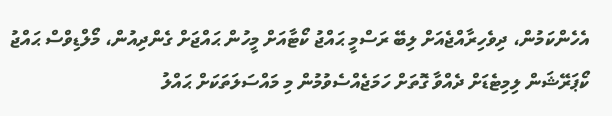އެހެންކަމުން، ދިވެހިރާއްޖެއަށް ލިބޭ ރަސްމީ ޙައްޖު ކޯޓާއަށް މީހުން ޙައްޖަށް ގެންދިއުން، މޯލްޑިވްސް ޙައްޖު ކޯޕަރޭޝަން ލިމިޓެޑަށް ދެއްވާ ގޮތަށް ހަމަޖެއްސެވުމުން މި މައްސަލަތަކަށް ޙައްލު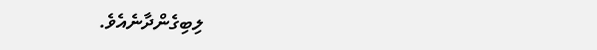ލިބިގެންދާނެއެވެ.